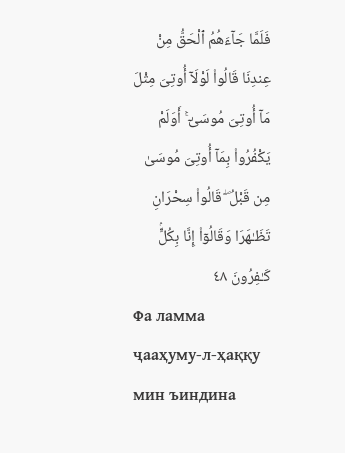فَلَمَّا جَآءَهُمُ ٱلْحَقُّ مِنْ عِندِنَا قَالُوا۟ لَوْلَآ أُوتِىَ مِثْلَ مَآ أُوتِىَ مُوسَىٰٓ ۚ أَوَلَمْ يَكْفُرُوا۟ بِمَآ أُوتِىَ مُوسَىٰ مِن قَبْلُ ۖ قَالُوا۟ سِحْرَانِ تَظَـٰهَرَا وَقَالُوٓا۟ إِنَّا بِكُلٍّۢ كَـٰفِرُونَ ٤٨
Фа ламма ҷааҳуму-л-ҳаққу мин ъиндина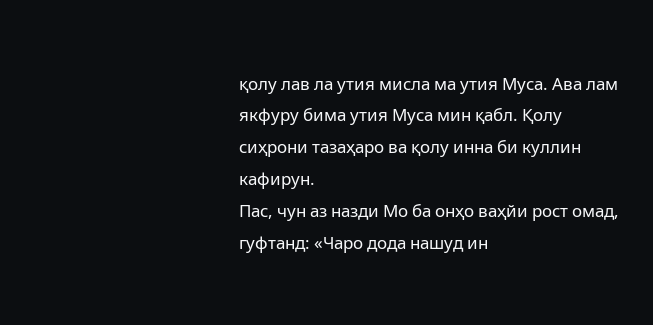қолу лав ла утия мисла ма утия Муса. Ава лам якфуру бима утия Муса мин қабл. Қолу сиҳрони тазаҳаро ва қолу инна би куллин кафирун.
Пас, чун аз назди Мо ба онҳо ваҳйи рост омад, гуфтанд: «Чаро дода нашуд ин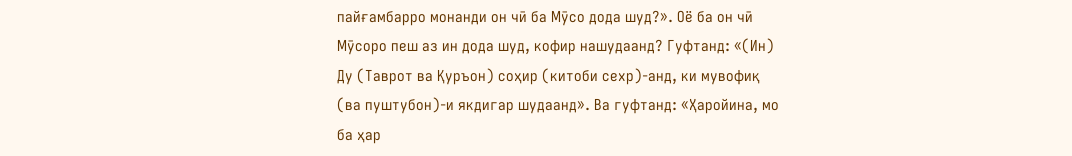пайғамбарро монанди он чӣ ба Мӯсо дода шуд?». Оё ба он чӣ Мӯсоро пеш аз ин дода шуд, кофир нашудаанд? Гуфтанд: «(Ин) Ду (Таврот ва Қуръон) соҳир (китоби сехр)-анд, ки мувофиқ (ва пуштубон)-и якдигар шудаанд». Ва гуфтанд: «Ҳаройина, мо ба ҳар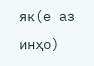як(е аз инҳо)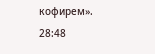кофирем».
28:48